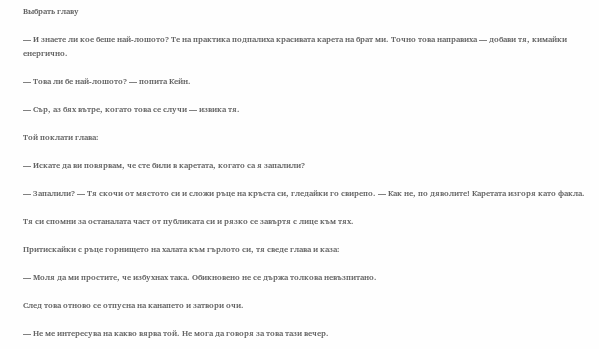Выбрать главу

— И знаете ли кое беше най-лошото? Те на практика подпалиха красивата карета на брат ми. Точно това направиха — добави тя, кимайки енергично.

— Това ли бе най-лошото? — попита Кейн.

— Сър, аз бях вътре, когато това се случи — извика тя.

Той поклати глава:

— Искате да ви повярвам, че сте били в каретата, когато са я запалили?

— Запалили? — Тя скочи от мястото си и сложи ръце на кръста си, гледайки го свирепо. — Как не, по дяволите! Каретата изгоря като факла.

Тя си спомни за останалата част от публиката си и рязко се завъртя с лице към тях.

Притискайки с ръце горнището на халата към гърлото си, тя сведе глава и каза:

— Моля да ми простите, че избухнах така. Обикновено не се държа толкова невъзпитано.

След това отново се отпусна на канапето и затвори очи.

— Не ме интересува на какво вярва той. Не мога да говоря за това тази вечер.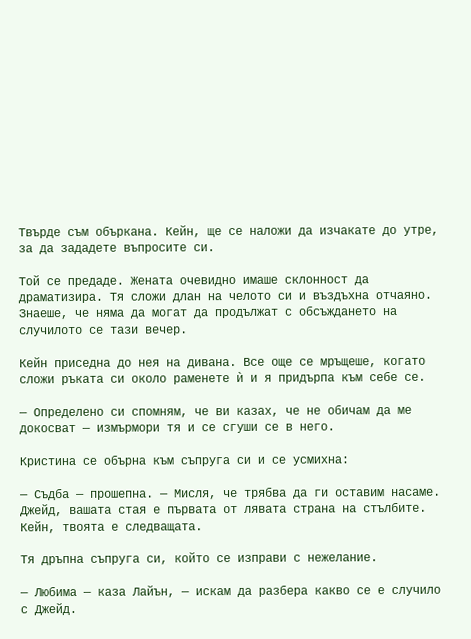Твърде съм объркана. Кейн, ще се наложи да изчакате до утре, за да зададете въпросите си.

Той се предаде. Жената очевидно имаше склонност да драматизира. Тя сложи длан на челото си и въздъхна отчаяно. Знаеше, че няма да могат да продължат с обсъждането на случилото се тази вечер.

Кейн приседна до нея на дивана. Все още се мръщеше, когато сложи ръката си около раменете ѝ и я придърпа към себе се.

— Определено си спомням, че ви казах, че не обичам да ме докосват — измърмори тя и се сгуши се в него.

Кристина се обърна към съпруга си и се усмихна:

— Съдба — прошепна. — Мисля, че трябва да ги оставим насаме. Джейд, вашата стая е първата от лявата страна на стълбите. Кейн, твоята е следващата.

Тя дръпна съпруга си, който се изправи с нежелание.

— Любима — каза Лайън, — искам да разбера какво се е случило с Джейд.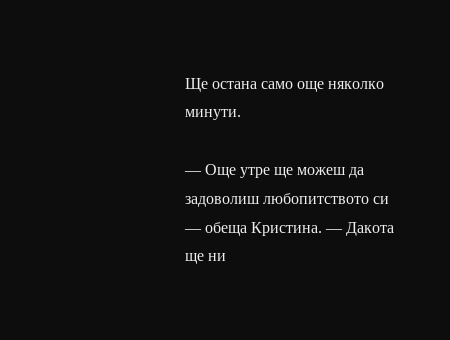Ще остана само още няколко минути.

— Още утре ще можеш да задоволиш любопитството си — обеща Кристина. — Дакота ще ни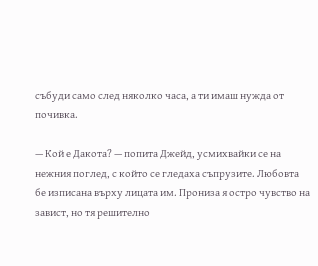събуди само след няколко часа, а ти имаш нужда от почивка.

— Кой е Дакота? — попита Джейд, усмихвайки се на нежния поглед, с който се гледаха съпрузите. Любовта бе изписана върху лицата им. Прониза я остро чувство на завист, но тя решително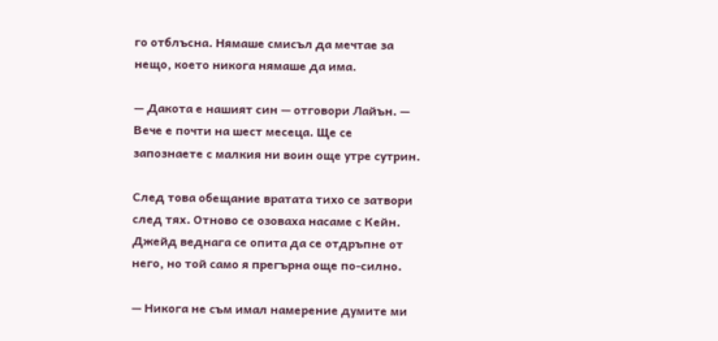го отблъсна. Нямаше смисъл да мечтае за нещо, което никога нямаше да има.

— Дакота е нашият син — отговори Лайън. — Вече е почти на шест месеца. Ще се запознаете с малкия ни воин още утре сутрин.

След това обещание вратата тихо се затвори след тях. Отново се озоваха насаме с Кейн. Джейд веднага се опита да се отдръпне от него, но той само я прегърна още по-силно.

— Никога не съм имал намерение думите ми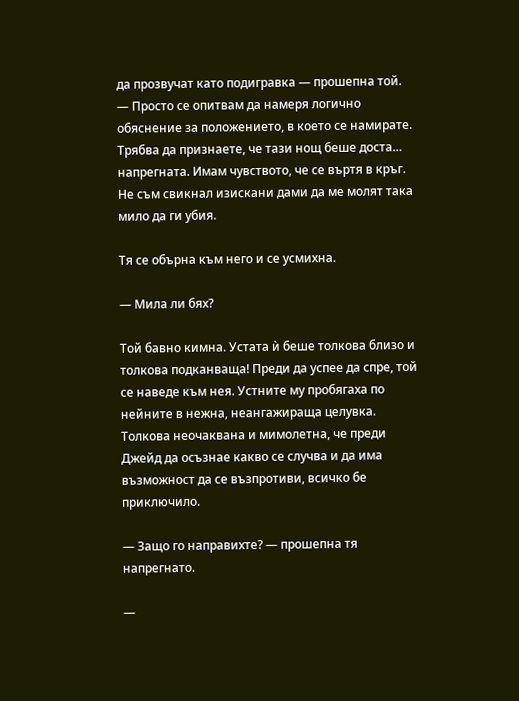да прозвучат като подигравка — прошепна той. — Просто се опитвам да намеря логично обяснение за положението, в което се намирате. Трябва да признаете, че тази нощ беше доста… напрегната. Имам чувството, че се въртя в кръг. Не съм свикнал изискани дами да ме молят така мило да ги убия.

Тя се обърна към него и се усмихна.

— Мила ли бях?

Той бавно кимна. Устата ѝ беше толкова близо и толкова подканваща! Преди да успее да спре, той се наведе към нея. Устните му пробягаха по нейните в нежна, неангажираща целувка. Толкова неочаквана и мимолетна, че преди Джейд да осъзнае какво се случва и да има възможност да се възпротиви, всичко бе приключило.

— Защо го направихте? — прошепна тя напрегнато.

—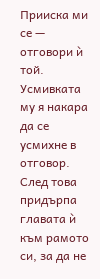Прииска ми се — отговори ѝ той. Усмивката му я накара да се усмихне в отговор. След това придърпа главата ѝ към рамото си, за да не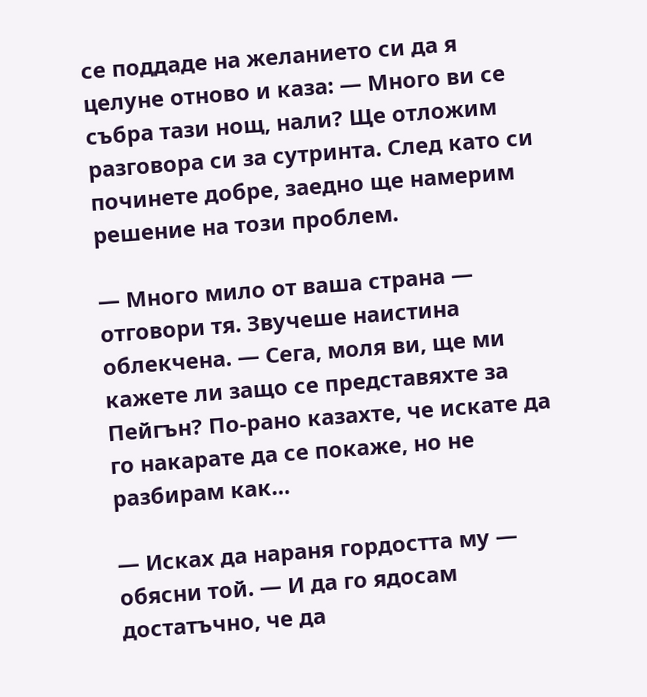се поддаде на желанието си да я целуне отново и каза: — Много ви се събра тази нощ, нали? Ще отложим разговора си за сутринта. След като си починете добре, заедно ще намерим решение на този проблем.

— Много мило от ваша страна — отговори тя. Звучеше наистина облекчена. — Сега, моля ви, ще ми кажете ли защо се представяхте за Пейгън? По-рано казахте, че искате да го накарате да се покаже, но не разбирам как…

— Исках да нараня гордостта му — обясни той. — И да го ядосам достатъчно, че да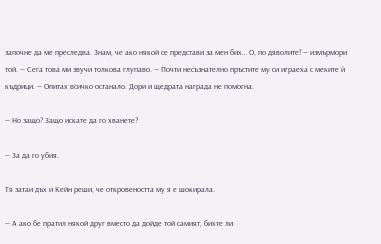започне да ме преследва. Знам, че ако някой се представи за мен бих… О, по дяволите! — измърмори той. — Сега това ми звучи толкова глупаво. — Почти несъзнателно пръстите му си играеха с меките ѝ къдрици. — Опитах всичко останало. Дори и щедрата награда не помогна.

— Но защо? Защо искате да го хванете?

— За да го убия.

Тя затаи дъх и Кейн реши, че откровеността му я е шокирала.

— А ако бе пратил някой друг вместо да дойде той самият, бихте ли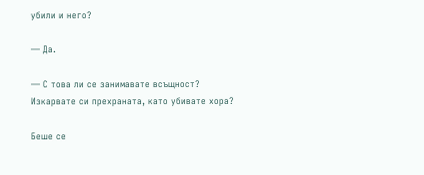убили и него?

— Да.

— С това ли се занимавате всъщност? Изкарвате си прехраната, като убивате хора?

Беше се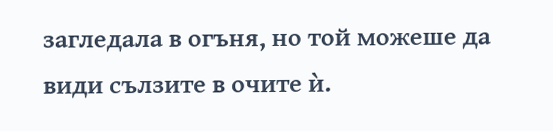загледала в огъня, но той можеше да види сълзите в очите ѝ.